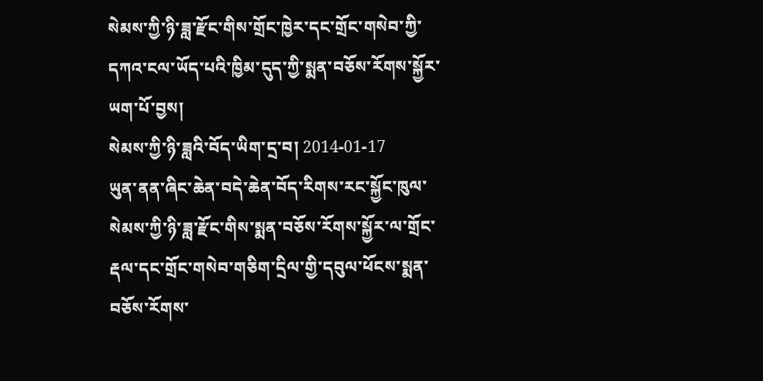སེམས་ཀྱི་ཉི་ཟླ་རྫོང་གིས་གྲོང་ཁྱེར་དང་གྲོང་གསེབ་ཀྱི་དཀའ་ངལ་ཡོད་པའི་ཁྱིམ་དུད་ཀྱི་སྨན་བཅོས་རོགས་སྐྱོར་ཡག་པོ་བྱས།
སེམས་ཀྱི་ཉི་ཟླའི་བོད་ཡིག་དྲ་བ། 2014-01-17
ཡུན་ནན་ཞིང་ཆེན་བདེ་ཆེན་བོད་རིགས་རང་སྐྱོང་ཁུལ་སེམས་ཀྱི་ཉི་ཟླ་རྫོང་གིས་སྨན་བཅོས་རོགས་སྐྱོར་ལ་གྲོང་རྡལ་དང་གྲོང་གསེབ་གཅིག་དྲིལ་གྱི་དབུལ་ཕོངས་སྨན་བཅོས་རོགས་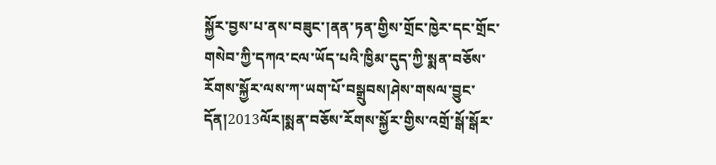སྐྱོར་བྱས་པ་ནས་བཟུང་།ནན་ཏན་གྱིས་གྲོང་ཁྱེར་དང་གྲོང་གསེབ་ཀྱི་དཀའ་ངལ་ཡོད་པའི་ཁྱིམ་དུད་ཀྱི་སྨན་བཅོས་རོགས་སྐྱོར་ལས་ཀ་ཡག་པོ་བསྒྲུབས།ཤེས་གསལ་བྱུང་དོན།2013ལོར།སྨན་བཅོས་རོགས་སྐྱོར་གྱིས་འགྲོ་སྒོ་སྒོར་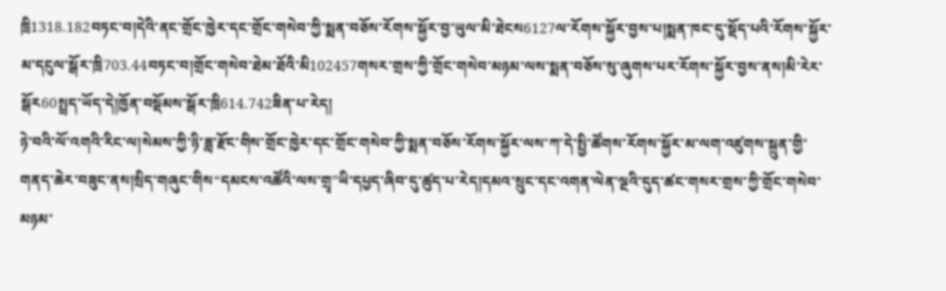ཁྲི1318.182བཏང་བ།དེའི་ནང་གྲོང་ཁྱེར་དང་གྲོང་གསེབ་ཀྱི་སྨན་བཅོས་རོགས་སྐྱོར་བྱ་ཡུལ་མི་ཐེངས6127ལ་རོགས་སྐྱོར་བྱས་པ།སྨན་ཁང་དུ་སྡོད་པའི་རོགས་སྐྱོར་མ་དངུལ་སྒོར་ཁྲི703.44བཏང་བ།གྲོང་གསེབ་ཐེམ་ཐོའི་མི102457གསར་གྲས་ཀྱི་གྲོང་གསེབ་མཉམ་ལས་སྨན་བཅོས་སུ་ཞུགས་པར་རོགས་སྐྱོར་བྱས་ནས།མི་རེར་སྒོར60སྤྲད་ཡོད་དེ།ཁྱོན་བསྡོམས་སྒོར་ཁྲི614.742ཟིན་པ་རེད།
ཉེ་བའི་ལོ་འགའི་རིང་ལ།སེམས་ཀྱི་ཉི་ཟླ་རྫོང་གིས་གྲོང་ཁྱེར་དང་གྲོང་གསེབ་ཀྱི་སྨན་བཅོས་རོགས་སྐྱོར་ལས་ཀ་དེ་སྤྱི་ཚོགས་རོགས་སྐྱོར་མ་ལག་འཛུགས་སྐྲུན་གྱི་གནད་ཆེར་བཟུང་ནས།སྲིད་གཞུང་གིས“དམངས་འཚོའི་ལས་གྲྭ”ཡི་དཔྱད་ཞིབ་དུ་ཚུད་པ་རེད།དམའ་སྲུང་དང་འགན་ལེན་ལྔའི་དུད་ཚང་གསར་གྲས་ཀྱི་གྲོང་གསེབ་མཉམ་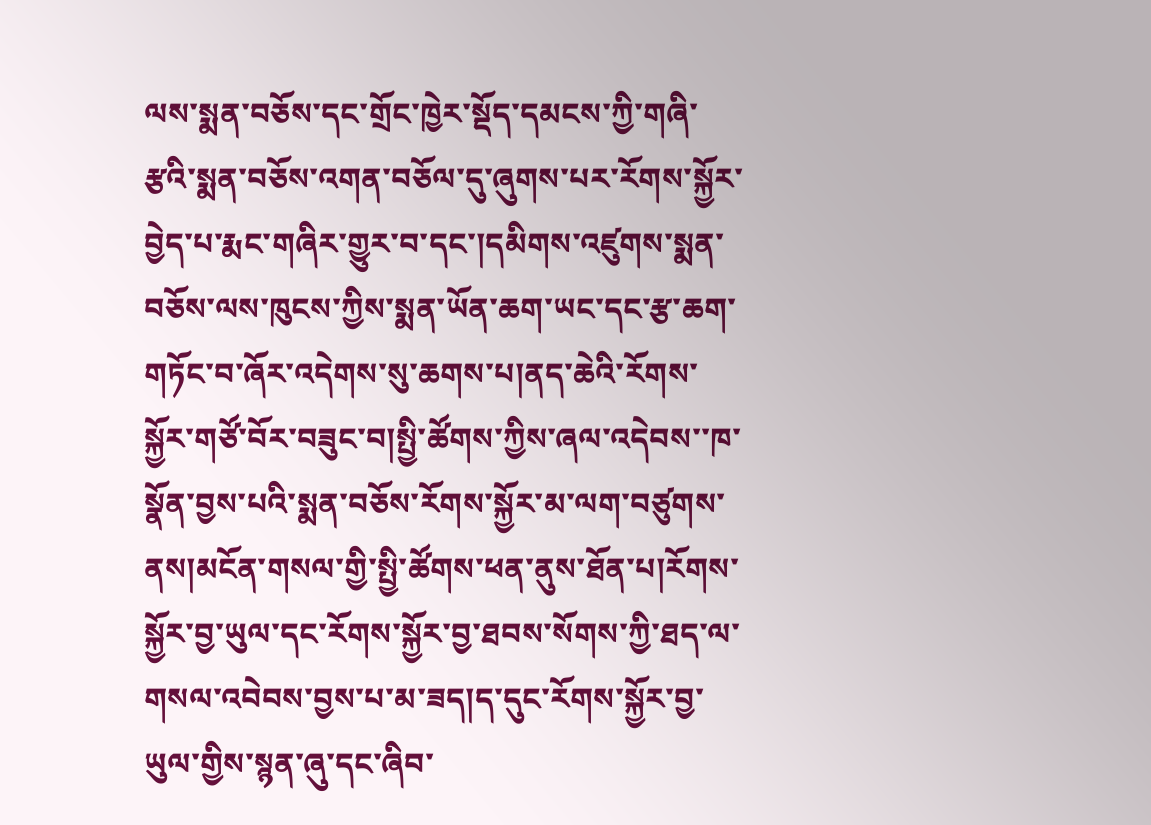ལས་སྨན་བཅོས་དང་གྲོང་ཁྱེར་སྡོད་དམངས་ཀྱི་གཞི་རྩའི་སྨན་བཅོས་འགན་བཅོལ་དུ་ཞུགས་པར་རོགས་སྐྱོར་བྱེད་པ་རྨང་གཞིར་གྱུར་བ་དང་།དམིགས་འཛུགས་སྨན་བཅོས་ལས་ཁུངས་ཀྱིས་སྨན་ཡོན་ཆག་ཡང་དང་རྩ་ཆག་གཏོང་བ་ཞོར་འདེགས་སུ་ཆགས་པ།ནད་ཆེའི་རོགས་སྐྱོར་གཙོ་བོར་བཟུང་བ།སྤྱི་ཚོགས་ཀྱིས་ཞལ་འདེབས་་ཁ་སྣོན་བྱས་པའི་སྨན་བཅོས་རོགས་སྐྱོར་མ་ལག་བཙུགས་ནས།མངོན་གསལ་གྱི་སྤྱི་ཚོགས་ཕན་ནུས་ཐོན་པ།རོགས་སྐྱོར་བྱ་ཡུལ་དང་རོགས་སྐྱོར་བྱ་ཐབས་སོགས་ཀྱི་ཐད་ལ་གསལ་འབེབས་བྱས་པ་མ་ཟད།ད་དུང་རོགས་སྐྱོར་བྱ་ཡུལ་གྱིས་སྙན་ཞུ་དང་ཞིབ་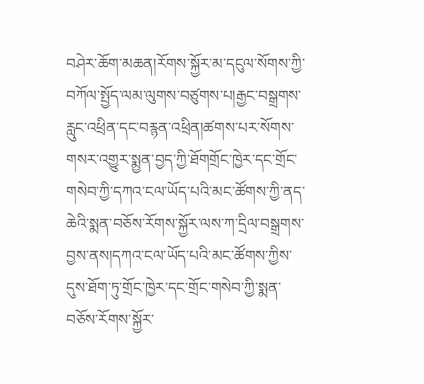བཤེར་ཆོག་མཆན།རོགས་སྐྱོར་མ་དངུལ་སོགས་ཀྱི་བཀོལ་སྤྱོད་ལམ་ལུགས་བཙུགས་པ།རྒྱང་བསྒྲགས་རླུང་འཕྲིན་དང་བརྙན་འཕྲིན།ཚགས་པར་སོགས་གསར་འགྱུར་སྨྱན་བྱད་ཀྱི་ཐོགགྲོང་ཁྱེར་དང་གྲོང་གསེབ་ཀྱི་དཀའ་ངལ་ཡོད་པའི་མང་ཚོགས་ཀྱི་ནད་ཆེའི་སྨན་བཅོས་རོགས་སྐྱོར་ལས་ཀ་དྲིལ་བསྒྲགས་བྱས་ནས།དཀའ་ངལ་ཡོད་པའི་མང་ཚོགས་ཀྱིས་དུས་ཐོག་ཏུ་གྲོང་ཁྱེར་དང་གྲོང་གསེབ་ཀྱི་སྨན་བཅོས་རོགས་སྐྱོར་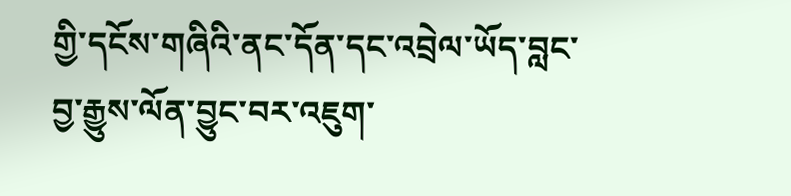གྱི་དངོས་གཞིའི་ནང་དོན་དང་འབྲེལ་ཡོད་བླང་བྱ་རྒྱུས་ལོན་བྱུང་བར་འཇུག་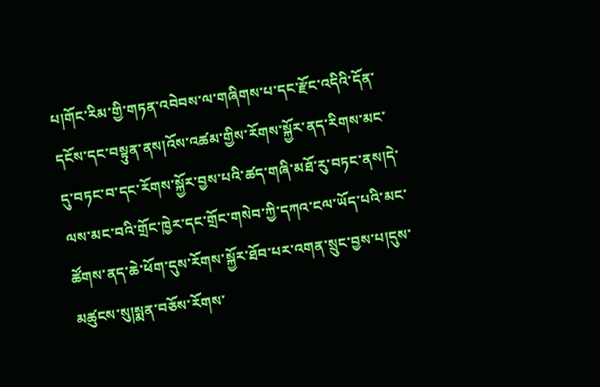པ།གོང་རིམ་གྱི་གཏན་འབེབས་ལ་གཞིགས་པ་དང་རྫོང་འདིའི་དོན་དངོས་དང་བསྟུན་ནས།འོས་འཚམ་གྱིས་རོགས་སྐྱོར་ནད་རིགས་མང་དུ་བཏང་བ་དང་རོགས་སྐྱོར་བྱས་པའི་ཚད་གཞི་མཐོ་རུ་བཏང་ནས།དེ་ལས་མང་བའི་གྲོང་ཁྱེར་དང་གྲོང་གསེབ་ཀྱི་དཀའ་ངལ་ཡོད་པའི་མང་ཚོགས་ནད་ཆེ་ཕོག་དུས་རོགས་སྐྱོར་ཐོབ་པར་འགན་སྲུང་བྱས་པ།དུས་མཚུངས་སུ།སྨན་བཅོས་རོགས་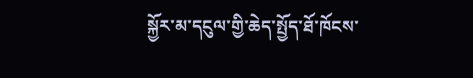སྐྱོར་མ་དངུལ་གྱི་ཆེད་སྤྱོད་ཐོ་ཁོངས་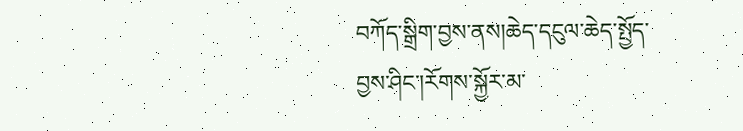བཀོད་སྒྲིག་བྱས་ནས།ཆེད་དངུལ་ཆེད་སྤྱོད་བྱས་ཤིང་།རོགས་སྐྱོར་མ་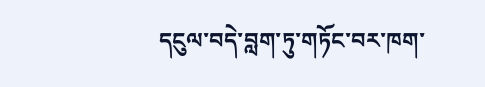དངུལ་བདེ་བླག་ཏུ་གཏོང་བར་ཁག་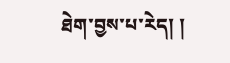ཐེག་བྱས་པ་རེད། །